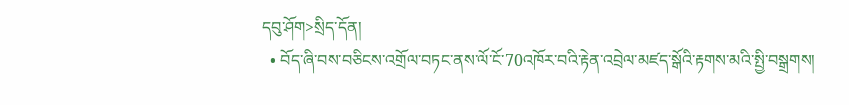དབུ་ཤོག>སྲིད་དོན།
  • བོད་ཞི་བས་བཅིངས་འགྲོལ་བཏང་ནས་ལོ་ངོ་70འཁོར་བའི་རྟེན་འབྲེལ་མཛད་སྒོའི་རྟགས་མའི་སྤྱི་བསྒྲགས།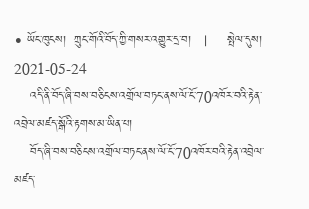• ཡོང་ཁུངས།  ཀྲུང་གོའི་བོད་ཀྱི་གསར་འགྱུར་དྲ་བ།   |     སྤེལ་དུས།  2021-05-24
    འདི་ནི་བོད་ཞི་བས་བཅིངས་འགྲོལ་བཏང་ནས་ལོ་ངོ་70འཁོར་བའི་རྟེན་འབྲེལ་མཛད་སྒོའི་རྟགས་མ་ཡིན་པ།
    བོད་ཞི་བས་བཅིངས་འགྲོལ་བཏང་ནས་ལོ་ངོ་70འཁོར་བའི་རྟེན་འབྲེལ་མཛད་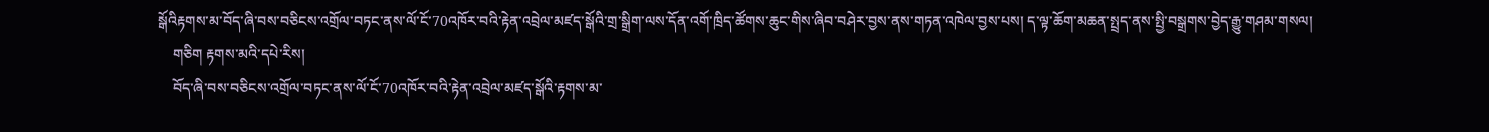སྒོའིརྟགས་མ་བོད་ཞི་བས་བཅིངས་འགྲོལ་བཏང་ནས་ལོ་ངོ་70འཁོར་བའི་རྟེན་འབྲེལ་མཛད་སྒོའི་གྲ་སྒྲིག་ལས་དོན་འགོ་ཁྲིད་ཚོགས་ཆུང་གིས་ཞིབ་བཤེར་བྱས་ནས་གཏན་འཁེལ་བྱས་པས། ད་ལྟ་ཆོག་མཆན་སྤྲད་ནས་སྤྱི་བསྒྲགས་བྱེད་རྒྱུ་གཤམ་གསལ།
    གཅིག རྟགས་མའི་དཔེ་རིས།
    བོད་ཞི་བས་བཅིངས་འགྲོལ་བཏང་ནས་ལོ་ངོ་70འཁོར་བའི་རྟེན་འབྲེལ་མཛད་སྒོའི་རྟགས་མ་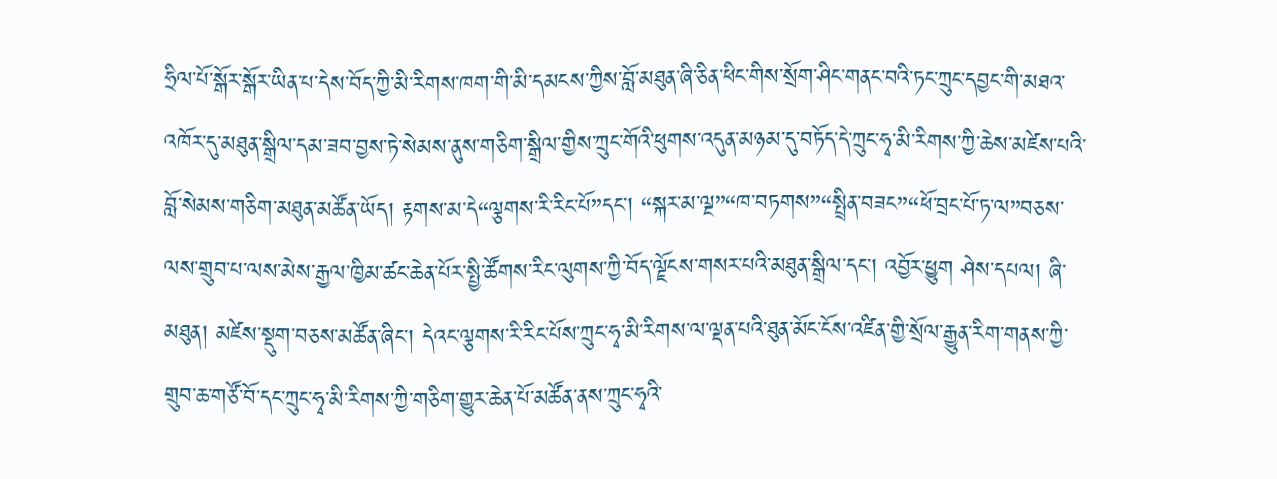ཧྲིལ་པོ་སྒོར་སྒོར་ཡིན་པ་དེས་བོད་ཀྱི་མི་རིགས་ཁག་གི་མི་དམངས་ཀྱིས་བློ་མཐུན་ཞི་ཅིན་ཕིང་གིས་སྲོག་ཤིང་གནང་བའི་ཏང་ཀྲུང་དབྱང་གི་མཐའ་འཁོར་དུ་མཐུན་སྒྲིལ་དམ་ཟབ་བྱས་ཏེ་སེམས་ནུས་གཅིག་སྒྲིལ་གྱིས་ཀྲུང་གོའི་ཕུགས་འདུན་མཉམ་དུ་བཏོད་དེ་ཀྲུང་ཧྭ་མི་རིགས་ཀྱི་ཆེས་མཛེས་པའི་བློ་སེམས་གཅིག་མཐུན་མཚོན་ཡོད། རྟགས་མ་དེ“ལྕགས་རི་རིང་པོ”དང་། “སྐར་མ་ལྔ”“ཁ་བཏགས”“སྤྲིན་བཟང”“ཕོ་བྲང་པོ་ཏ་ལ”བཅས་ལས་གྲུབ་པ་ལས་མེས་རྒྱལ་ཁྱིམ་ཚང་ཆེན་པོར་སྤྱི་ཚོགས་རིང་ལུགས་ཀྱི་བོད་ལྗོངས་གསར་པའི་མཐུན་སྒྲིལ་དང་། འབྱོར་ཕྱུག ཤེས་དཔལ། ཞི་མཐུན། མཛེས་སྡུག་བཅས་མཚོན་ཞིང་། དེའང་ལྕགས་རི་རིང་པོས་ཀྲུང་ཧྭ་མི་རིགས་ལ་ལྡན་པའི་ཐུན་མོང་ངོས་འཛིན་གྱི་སྲོལ་རྒྱུན་རིག་གནས་ཀྱི་གྲུབ་ཆ་གཙོ་བོ་དང་ཀྲུང་ཧྭ་མི་རིགས་ཀྱི་གཅིག་གྱུར་ཆེན་པོ་མཚོན་ནས་ཀྲུང་ཧྭའི་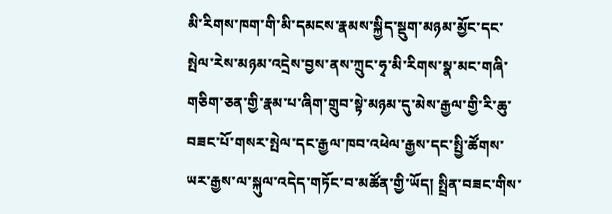མི་རིགས་ཁག་གི་མི་དམངས་རྣམས་སྐྱིད་སྡུག་མཉམ་མྱོང་དང་སྤེལ་རེས་མཉམ་འདྲེས་བྱས་ནས་ཀྲུང་ཧྭ་མི་རིགས་སྣ་མང་གཞི་གཅིག་ཅན་གྱི་རྣམ་པ་ཞིག་གྲུབ་སྟེ་མཉམ་དུ་མེས་རྒྱལ་གྱི་རི་ཆུ་བཟང་པོ་གསར་སྤེལ་དང་རྒྱལ་ཁབ་འཕེལ་རྒྱས་དང་སྤྱི་ཚོགས་ཡར་རྒྱས་ལ་སྐུལ་འདེད་གཏོང་བ་མཚོན་གྱི་ཡོད། སྤྲིན་བཟང་གིས་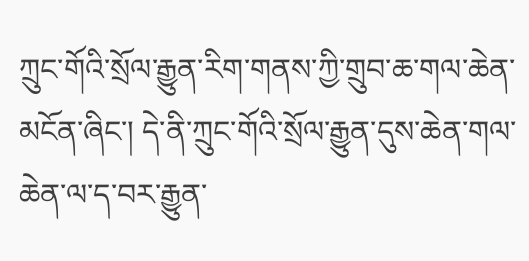ཀྲུང་གོའི་སྲོལ་རྒྱུན་རིག་གནས་ཀྱི་གྲུབ་ཆ་གལ་ཆེན་མངོན་ཞིང་། དེ་ནི་ཀྲུང་གོའི་སྲོལ་རྒྱུན་དུས་ཆེན་གལ་ཆེན་ལ་ད་བར་རྒྱུན་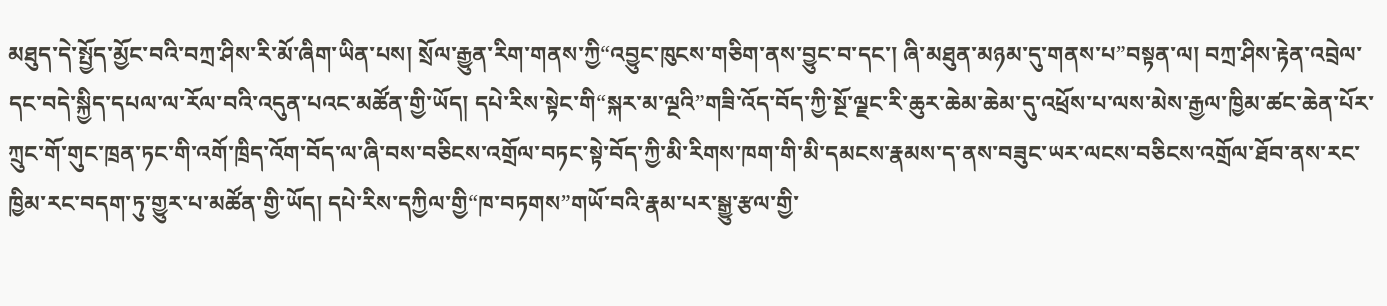མཐུད་དེ་སྤྱོད་མྱོང་བའི་བཀྲ་ཤིས་རི་མོ་ཞིག་ཡིན་པས། སྲོལ་རྒྱུན་རིག་གནས་ཀྱི“འབྱུང་ཁུངས་གཅིག་ནས་བྱུང་བ་དང་། ཞི་མཐུན་མཉམ་དུ་གནས་པ”བསྟན་ལ། བཀྲ་ཤིས་རྟེན་འབྲེལ་དང་བདེ་སྐྱིད་དཔལ་ལ་རོལ་བའི་འདུན་པའང་མཚོན་གྱི་ཡོད། དཔེ་རིས་སྟེང་གི“སྐར་མ་ལྔའི”གཟི་འོད་བོད་ཀྱི་སྔོ་ལྗང་རི་ཆུར་ཆེམ་ཆེམ་དུ་འཕྲོས་པ་ལས་མེས་རྒྱལ་ཁྱིམ་ཚང་ཆེན་པོར་ཀྲུང་གོ་གུང་ཁྲན་ཏང་གི་འགོ་ཁྲིད་འོག་བོད་ལ་ཞི་བས་བཅིངས་འགྲོལ་བཏང་སྟེ་བོད་ཀྱི་མི་རིགས་ཁག་གི་མི་དམངས་རྣམས་ད་ནས་བཟུང་ཡར་ལངས་བཅིངས་འགྲོལ་ཐོབ་ནས་རང་ཁྱིམ་རང་བདག་ཏུ་གྱུར་པ་མཚོན་གྱི་ཡོད། དཔེ་རིས་དཀྱིལ་གྱི“ཁ་བཏགས”གཡོ་བའི་རྣམ་པར་སྒྱུ་རྩལ་གྱི་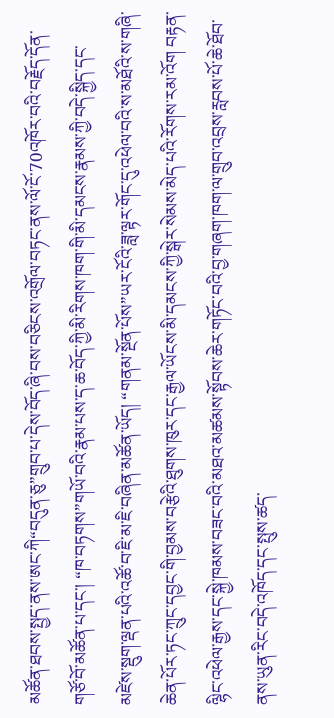མཚོན་ཐབས་སྤྱད་ནས་ཨང་ཀི“བདུན་ཅུ”གྲུབ་པ་དེས་བོད་ཞི་བས་བཅིངས་འགྲོལ་བཏང་ནས་ལོ་ངོ་70འཁོར་བའི་བརྗོད་དོན་གཙོ་བོ་མཚོན་པ་དང་། “ཁ་བཏགས”གཡོ་བའི་རྣམ་པས་ད་ཆ་བོད་ཀྱི་མི་རིགས་ཁག་གི་མི་དམངས་རྣམས་ཀྱི་བདེ་སྐྱིད་དང་མཛེས་སྡུག་ལྡན་པའི་འཚོ་བ་ཇི་མ་ཇི་བཞིན་མཚོན་ཡོད། “གནམ་སྔོན་པོས”ཡར་ངོའི་ཟླ་ལྟར་གོང་དུ་འཕེལ་བའི་ས་མཐོའི་ས་གཞི་ཆེན་པོར་ཏང་ཀྲུང་དབྱང་གི་བྱམས་བརྩེའི་ཐུགས་ཁུར་དང་རྒྱལ་ཡོངས་མི་དམངས་ཀྱི་སྒེར་སེམས་མེད་པའི་རོགས་རམ་འོག བརྟན་ལྷིང་འཕེལ་རྒྱས་དང་སྐྱེ་ཁམས་བཟང་བའི་མཐའ་མཚམས་སྟོབས་ཆེར་གཏོང་བའི་བྱ་གཞག་ཁག་ལ་གྲུབ་འབྲས་རླབས་པོ་ཆེ་ཐོབ་ནས་ཡུན་རིང་བདེ་འཁོད་དང་སྤུས་ཚད་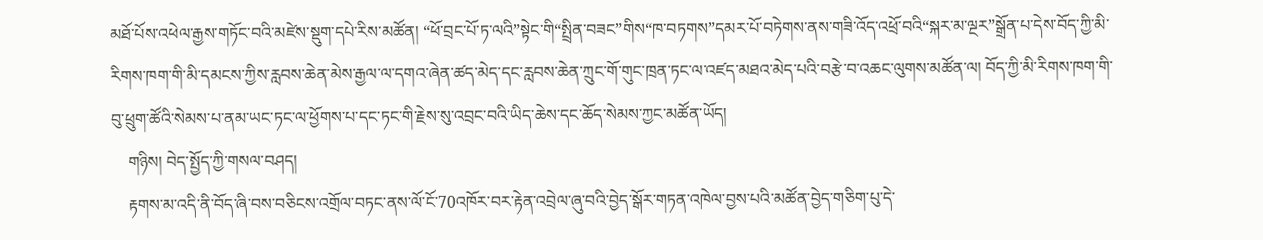མཐོ་པོས་འཕེལ་རྒྱས་གཏོང་བའི་མཛེས་སྡུག་དཔེ་རིས་མཚོན། “ཕོ་བྲང་པོ་ཏ་ལའི”སྟེང་གི“སྤྲིན་བཟང”གིས“ཁ་བཏགས”དམར་པོ་བཏེགས་ནས་གཟི་འོད་འཕྲོ་བའི“སྐར་མ་ལྔར”སྒྲོན་པ་དེས་བོད་ཀྱི་མི་རིགས་ཁག་གི་མི་དམངས་ཀྱིས་རླབས་ཆེན་མེས་རྒྱལ་ལ་དགའ་ཞེན་ཚད་མེད་དང་རླབས་ཆེན་ཀྲུང་གོ་གུང་ཁྲན་ཏང་ལ་འཛད་མཐའ་མེད་པའི་བརྩེ་བ་འཆང་ལུགས་མཚོན་ལ། བོད་ཀྱི་མི་རིགས་ཁག་གི་བུ་ཕྲུག་ཚོའི་སེམས་པ་ནམ་ཡང་ཏང་ལ་ཕྱོགས་པ་དང་ཏང་གི་རྗེས་སུ་འབྲང་བའི་ཡིད་ཆེས་དང་ཆོད་སེམས་ཀྱང་མཚོན་ཡོད།
    གཉིས། བེད་སྤྱོད་ཀྱི་གསལ་བཤད།
    རྟགས་མ་འདི་ནི་བོད་ཞི་བས་བཅིངས་འགྲོལ་བཏང་ནས་ལོ་ངོ་70འཁོར་བར་རྟེན་འབྲེལ་ཞུ་བའི་བྱེད་སྒོར་གཏན་འཁེལ་བྱས་པའི་མཚོན་བྱེད་གཅིག་པུ་དེ་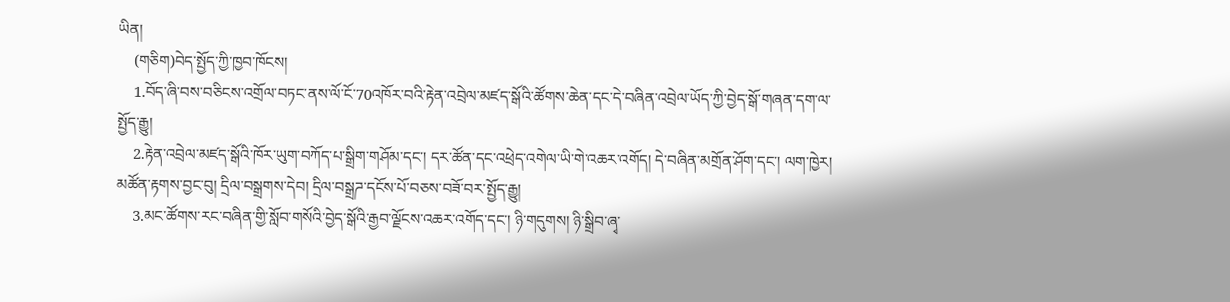ཡིན།
    (གཅིག)བེད་སྤྱོད་ཀྱི་ཁྱབ་ཁོངས།
    1.བོད་ཞི་བས་བཅིངས་འགྲོལ་བཏང་ནས་ལོ་ངོ་70འཁོར་བའི་རྟེན་འབྲེལ་མཛད་སྒོའི་ཚོགས་ཆེན་དང་དེ་བཞིན་འབྲེལ་ཡོད་ཀྱི་བྱེད་སྒོ་གཞན་དག་ལ་སྤྱོད་རྒྱུ།
    2.རྟེན་འབྲེལ་མཛད་སྒོའི་ཁོར་ཡུག་བཀོད་པ་སྒྲིག་གཤོམ་དང་། དར་ཚོན་དང་འཕྲེད་འགེལ་ཡི་གེ་འཆར་འགོད། དེ་བཞིན་མགྲོན་ཤོག་དང་། ལག་ཁྱེར། མཚོན་རྟགས་བྱང་བུ། དྲིལ་བསྒྲགས་དེབ། དྲིལ་བསྒྲཌ་དངོས་པོ་བཅས་བཟོ་བར་སྤྱོད་རྒྱུ།
    3.མང་ཚོགས་རང་བཞིན་གྱི་སློབ་གསོའི་བྱེད་སྒོའི་རྒྱབ་ལྗོངས་འཆར་འགོད་དང་། ཉི་གདུགས། ཉི་སྒྲིབ་ཞྭ་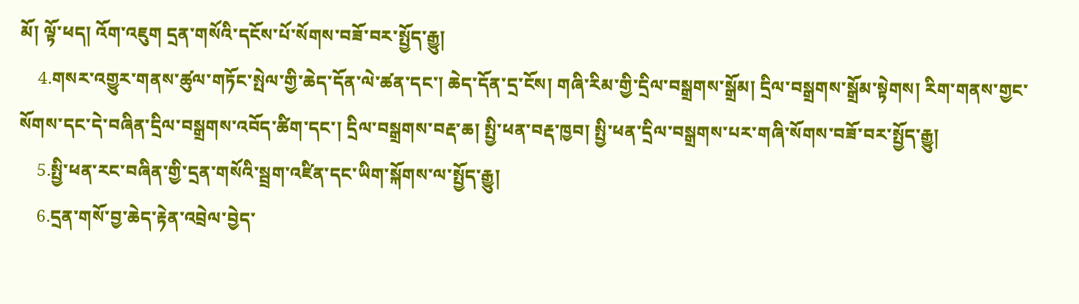མོ། ལྟོ་ཕད། འོག་འཇུག དྲན་གསོའི་དངོས་པོ་སོགས་བཟོ་བར་སྤྱོད་རྒྱུ།
    4.གསར་འགྱུར་གནས་ཚུལ་གཏོང་སྤེལ་གྱི་ཆེད་དོན་ལེ་ཚན་དང་། ཆེད་དོན་དྲ་ངོས། གཞི་རིམ་གྱི་དྲིལ་བསྒྲགས་སྒྲོམ། དྲིལ་བསྒྲགས་སྒྲོམ་སྟེགས། རིག་གནས་གྱང་སོགས་དང་དེ་བཞིན་དྲིལ་བསྒྲགས་འབོད་ཚིག་དང་། དྲིལ་བསྒྲགས་བརྡ་ཆ། སྤྱི་ཕན་བརྡ་ཁྱབ། སྤྱི་ཕན་དྲིལ་བསྒྲགས་པར་གཞི་སོགས་བཟོ་བར་སྤྱོད་རྒྱུ།
    5.སྤྱི་ཕན་རང་བཞིན་གྱི་དྲན་གསོའི་སྦྲག་འཛིན་དང་ཡིག་སྐོགས་ལ་སྤྱོད་རྒྱུ།
    6.དྲན་གསོ་བྱ་ཆེད་རྟེན་འབྲེལ་བྱེད་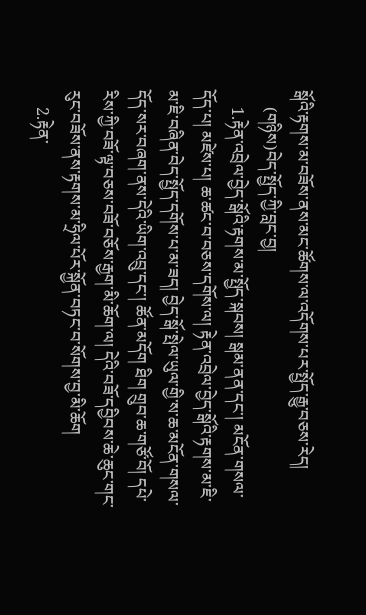སྒོའི་རྟགས་མ་བཟོས་ནས་མང་ཚོགས་ལ་འདོགས་པར་སྤྱོད་རྒྱུ་བཅས་རེད།
    (གཉིས)བེད་སྤྱོད་ཀྱི་བླང་བྱ།
    1.རྟེན་འབྲེལ་བྱེད་སྒོའི་རྟགས་མ་སྤྱོད་སྐབས། སྒམ་ནན་དང་། མངོན་གསལ་དོད་པ། མཛེས་པ། ཆ་ཚང་བ་བཅས་དགོས་ལ། རྟེན་འབྲེལ་བྱེད་སྒོའི་རྟགས་མ་ཇི་མ་ཇི་བཞིན་བེད་སྤྱོད་དགོས་པ་མ་ཟད། བྱེད་སྒོ་སྤེལ་ཡུལ་གྱི་ས་ཆ་མངོན་གསལ་དོད་སར་བཞག་ནས་དེའི་ཡིག་འབྲུ་དང་། ཚོན་མདོག ཐིག གྲུབ་ཆ་གཙོ་བོ། དཔེ་རིས་ཀྱི་བཟོ་ལྟ་བཅས་བཟོ་བཅོས་རྒྱག་མི་ཆོག་ལ། དེའི་བཟོ་དབྱིབས་ཆེ་ཆུང་གང་རུང་བཟོས་ནས་རྟགས་མ་ཧྲིལ་པོར་སྐྱོན་བཏང་བ་སོགས་བྱ་མི་ཆོག
    2.རྟེན་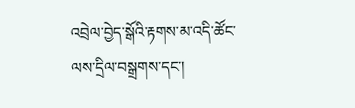འབྲེལ་བྱེད་སྒོའི་རྟགས་མ་འདི་ཚོང་ལས་དྲིལ་བསྒྲགས་དང་།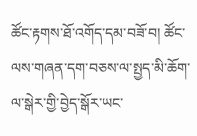ཚོང་རྟགས་ཐོ་འགོད་དམ་བཟོ་བ། ཚོང་ལས་གཞན་དག་བཅས་ལ་སྤྱད་མི་ཆོག་ལ་སྒེར་གྱི་བྱེད་སྒོར་ཡང་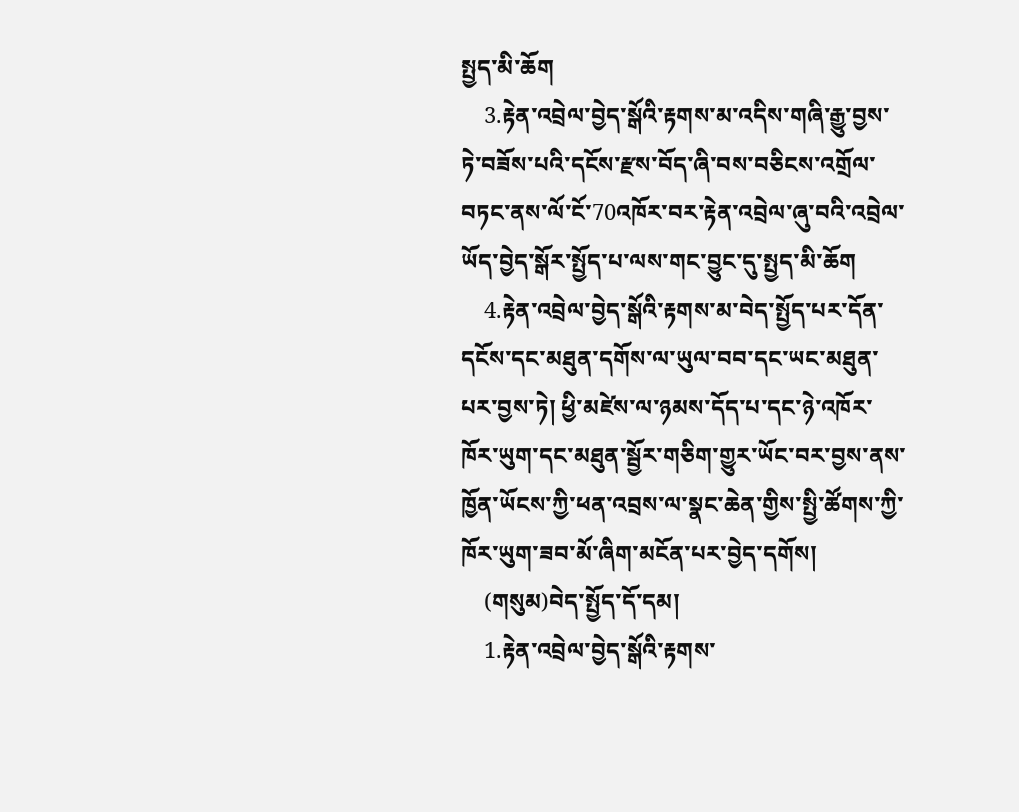སྤྱད་མི་ཆོག
    3.རྟེན་འབྲེལ་བྱེད་སྒོའི་རྟགས་མ་འདིས་གཞི་རྒྱུ་བྱས་ཏེ་བཟོས་པའི་དངོས་རྫས་བོད་ཞི་བས་བཅིངས་འགྲོལ་བཏང་ནས་ལོ་ངོ་70འཁོར་བར་རྟེན་འབྲེལ་ཞུ་བའི་འབྲེལ་ཡོད་བྱེད་སྒོར་སྤྱོད་པ་ལས་གང་བྱུང་དུ་སྤྱད་མི་ཆོག
    4.རྟེན་འབྲེལ་བྱེད་སྒོའི་རྟགས་མ་བེད་སྤྱོད་པར་དོན་དངོས་དང་མཐུན་དགོས་ལ་ཡུལ་བབ་དང་ཡང་མཐུན་པར་བྱས་ཏེ། ཕྱི་མཛེས་ལ་ཉམས་དོད་པ་དང་ཉེ་འཁོར་ཁོར་ཡུག་དང་མཐུན་སྦྱོར་གཅིག་གྱུར་ཡོང་བར་བྱས་ནས་ཁྱོན་ཡོངས་ཀྱི་ཕན་འབྲས་ལ་སྣང་ཆེན་གྱིས་སྤྱི་ཚོགས་ཀྱི་ཁོར་ཡུག་ཟབ་མོ་ཞིག་མངོན་པར་བྱེད་དགོས།
    (གསུམ)བེད་སྤྱོད་དོ་དམ།
    1.རྟེན་འབྲེལ་བྱེད་སྒོའི་རྟགས་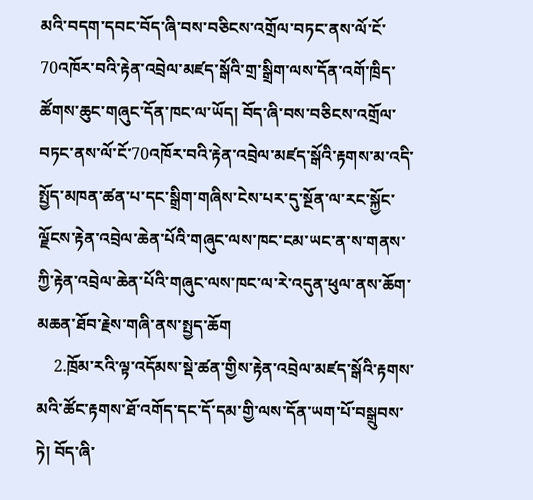མའི་བདག་དབང་བོད་ཞི་བས་བཅིངས་འགྲོལ་བཏང་ནས་ལོ་ངོ་70འཁོར་བའི་རྟེན་འབྲེལ་མཛད་སྒོའི་གྲ་སྒྲིག་ལས་དོན་འགོ་ཁྲིད་ཚོགས་ཆུང་གཞུང་དོན་ཁང་ལ་ཡོད། བོད་ཞི་བས་བཅིངས་འགྲོལ་བཏང་ནས་ལོ་ངོ་70འཁོར་བའི་རྟེན་འབྲེལ་མཛད་སྒོའི་རྟགས་མ་འདི་སྤྱོད་མཁན་ཚན་པ་དང་སྒྲིག་གཞིས་ངེས་པར་དུ་སྔོན་ལ་རང་སྐྱོང་ལྗོངས་རྟེན་འབྲེལ་ཆེན་པོའི་གཞུང་ལས་ཁང་ངམ་ཡང་ན་ས་གནས་ཀྱི་རྟེན་འབྲེལ་ཆེན་པོའི་གཞུང་ལས་ཁང་ལ་རེ་འདུན་ཕུལ་ནས་ཆོག་མཆན་ཐོབ་རྗེས་གཞི་ནས་སྤྱད་ཆོག
    2.ཁྲོམ་རའི་ལྟ་འདོམས་སྡེ་ཚན་གྱིས་རྟེན་འབྲེལ་མཛད་སྒོའི་རྟགས་མའི་ཚོང་རྟགས་ཐོ་འགོད་དང་དོ་དམ་གྱི་ལས་དོན་ཡག་པོ་བསྒྲུབས་ཏེ། བོད་ཞི་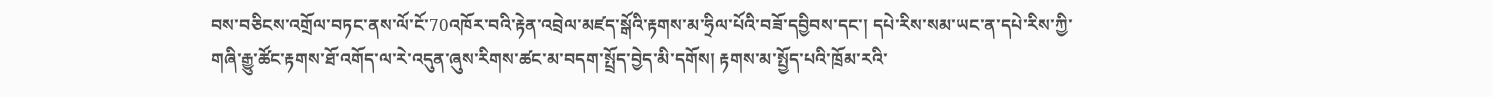བས་བཅིངས་འགྲོལ་བཏང་ནས་ལོ་ངོ་70འཁོར་བའི་རྟེན་འབྲེལ་མཛད་སྒོའི་རྟགས་མ་ཧྲིལ་པོའི་བཟོ་དབྱིབས་དང་། དཔེ་རིས་སམ་ཡང་ན་དཔེ་རིས་ཀྱི་གཞི་རྒྱུ་ཚོང་རྟགས་ཐོ་འགོད་ལ་རེ་འདུན་ཞུས་རིགས་ཚང་མ་བདག་སྤྲོད་བྱེད་མི་དགོས། རྟགས་མ་སྤྱོད་པའི་ཁྲོམ་རའི་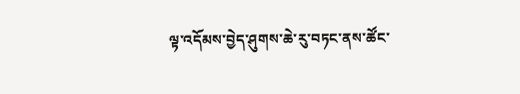ལྟ་འདོམས་བྱེད་ཤུགས་ཆེ་རུ་བཏང་ནས་ཚོང་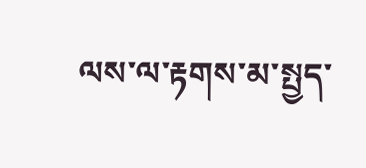ལས་ལ་རྟགས་མ་སྤྱད་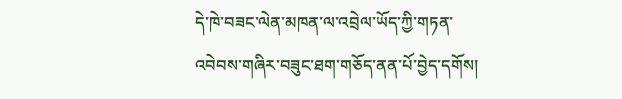དེ་ཁེ་བཟང་ལེན་མཁན་ལ་འབྲེལ་ཡོད་ཀྱི་གཏན་འབེབས་གཞིར་བཟུང་ཐག་གཅོད་ནན་པོ་བྱེད་དགོས།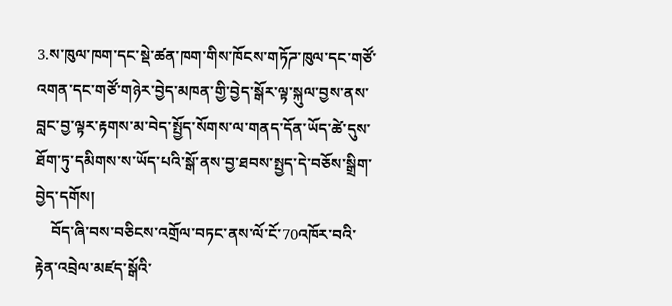3.ས་ཁུལ་ཁག་དང་སྡེ་ཚན་ཁག་གིས་ཁོངས་གཏོཌ་ཁུལ་དང་གཙོ་འགན་དང་གཙོ་གཉེར་བྱེད་མཁན་གྱི་བྱེད་སྒོར་ལྟ་སྐུལ་བྱས་ནས་བླང་བྱ་ལྟར་རྟགས་མ་བེད་སྤྱོད་སོགས་ལ་གནད་དོན་ཡོད་ཚེ་དུས་ཐོག་ཏུ་དམིགས་ས་ཡོད་པའི་སྒོ་ནས་བྱ་ཐབས་སྤྱད་དེ་བཅོས་སྒྲིག་བྱེད་དགོས།
    བོད་ཞི་བས་བཅིངས་འགྲོལ་བཏང་ནས་ལོ་ངོ་70འཁོར་བའི་རྟེན་འབྲེལ་མཛད་སྒོའི་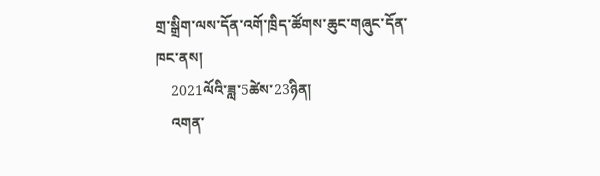གྲ་སྒྲིག་ལས་དོན་འགོ་ཁྲིད་ཚོགས་ཆུང་གཞུང་དོན་ཁང་ནས།
    2021ལོའི་ཟླ་5ཚེས་23ཉིན།
    འགན་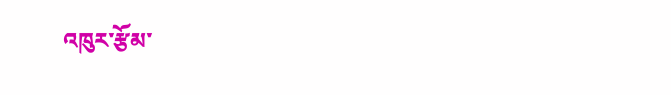འཁུར་རྩོམ་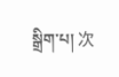སྒྲིག་པ། 次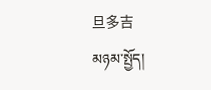旦多吉
མཉམ་སྤྱོད།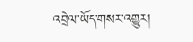འབྲེལ་ཡོད་གསར་འགྱུར།